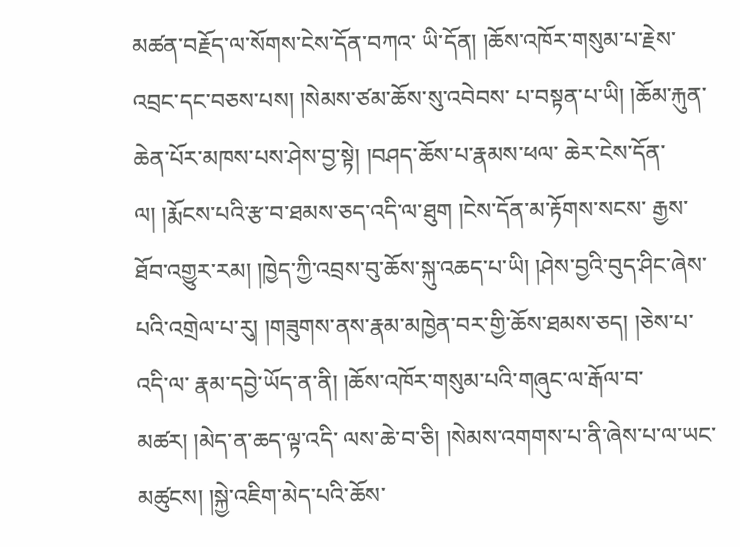མཚན་བརྗོད་ལ་སོགས་ངེས་དོན་བཀའ་ ཡི་དོན། །ཆོས་འཁོར་གསུམ་པ་རྗེས་འབྲང་དང་བཅས་པས། །སེམས་ཙམ་ཆོས་སུ་འབེབས་ པ་བསྟན་པ་ཡི། །ཆོམ་རྐུན་ཆེན་པོར་མཁས་པས་ཤེས་བྱ་སྟེ། །བཤད་ཆོས་པ་རྣམས་ཕལ་ ཆེར་ངེས་དོན་ལ། །རྨོངས་པའི་རྩ་བ་ཐམས་ཅད་འདི་ལ་ཐུག །ངེས་དོན་མ་རྟོགས་སངས་ རྒྱས་ཐོབ་འགྱུར་རམ། །ཁྱེད་ཀྱི་འབྲས་བུ་ཆོས་སྐུ་འཆད་པ་ཡི། །ཤེས་བྱའི་བུད་ཤིང་ཞེས་ པའི་འགྲེལ་པ་རུ། །གཟུགས་ནས་རྣམ་མཁྱེན་བར་གྱི་ཆོས་ཐམས་ཅད། །ཅེས་པ་འདི་ལ་ རྣམ་དབྱེ་ཡོད་ན་ནི། །ཆོས་འཁོར་གསུམ་པའི་གཞུང་ལ་རྒོལ་བ་མཚར། །མེད་ན་ཆད་ལྟ་འདི་ ལས་ཆེ་བ་ཅི། །སེམས་འགགས་པ་ནི་ཞེས་པ་ལ་ཡང་མཚུངས། །སྐྱེ་འཇིག་མེད་པའི་ཆོས་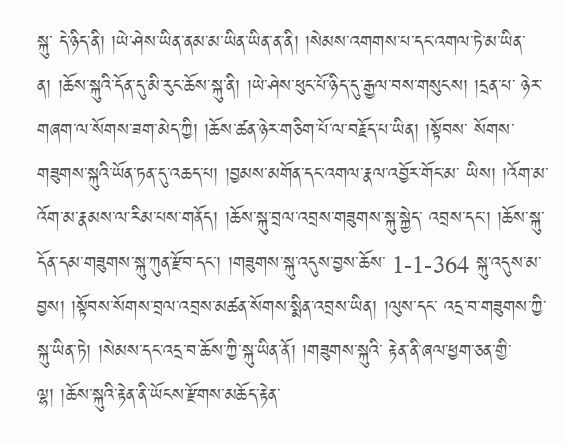སྐུ་ དེ་ཉིད་ནི། །ཡེ་ཤེས་ཡིན་ནམ་མ་ཡིན་ཡིན་ན་ནི། །སེམས་འགགས་པ་དང་འགལ་ཏེ་མ་ཡིན་ ན། །ཆོས་སྐུའི་དོན་དུ་མི་རུང་ཆོས་སྐུ་ནི། །ཡེ་ཤེས་ཕུང་པོ་ཉིད་དུ་རྒྱལ་བས་གསུངས། །དྲན་པ་ ཉེར་གཞག་ལ་སོགས་ཟག་མེད་ཀྱི། །ཆོས་ཚན་ཉེར་གཅིག་པོ་ལ་བརྗོད་པ་ཡིན། །སྟོབས་ སོགས་གཟུགས་སྐུའི་ཡོན་ཏན་དུ་འཆད་པ། །བྱམས་མགོན་དང་འགལ་རྣལ་འབྱོར་གོང་མ་ ཡིས། །འོག་མ་འོག་མ་རྣམས་ལ་རིམ་པས་གནོད། །ཆོས་སྐུ་བྲལ་འབྲས་གཟུགས་སྐུ་སྐྱེད་ འབྲས་དང་། །ཆོས་སྐུ་དོན་དམ་གཟུགས་སྐུ་ཀུན་རྫོབ་དང་། །གཟུགས་སྐུ་འདུས་བྱས་ཆོས་ 1-1-364 སྐུ་འདུས་མ་བྱས། །སྟོབས་སོགས་བྲལ་འབྲས་མཚན་སོགས་སྨིན་འབྲས་ཡིན། །ལུས་དང་ འདྲ་བ་གཟུགས་ཀྱི་སྐུ་ཡིན་ཏེ། །སེམས་དང་འདྲ་བ་ཆོས་ཀྱི་སྐུ་ཡིན་ནོ། །གཟུགས་སྐུའི་ རྟེན་ནི་ཞལ་ཕྱག་ཅན་གྱི་ལྷ། །ཆོས་སྐུའི་རྟེན་ནི་ཡོངས་རྫོགས་མཆོད་རྟེན་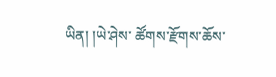ཡིན། །ཡེ་ཤེས་ ཚོགས་རྫོགས་ཆོས་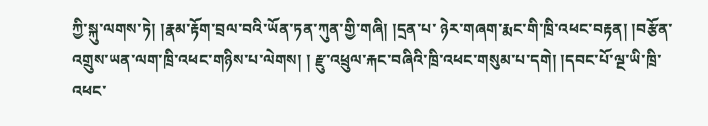ཀྱི་སྐུ་ལགས་ཏེ། །རྣམ་རྟོག་བྲལ་བའི་ཡོན་ཏན་ཀུན་གྱི་གཞི། །དྲན་པ་ ཉེར་གཞག་རྨང་གི་ཁྲི་འཕང་བརྟན། །བརྩོན་འགྲུས་ཡན་ལག་ཁྲི་འཕང་གཉིས་པ་ལེགས། ། རྫུ་འཕྲུལ་རྐང་བཞིའི་ཁྲི་འཕང་གསུམ་པ་དགེ། །དབང་པོ་ལྔ་ཡི་ཁྲི་འཕང་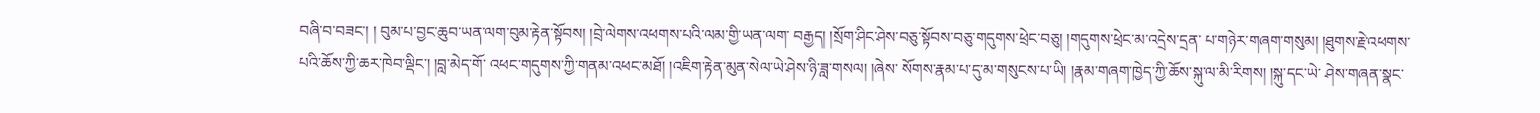བཞི་བ་བཟང་། ། བུམ་པ་བྱང་ཆུབ་ཡན་ལག་བུམ་རྟེན་སྟོབས། །བྲེ་ལེགས་འཕགས་པའི་ལམ་གྱི་ཡན་ལག་ བརྒྱད། །སྲོག་ཤིང་ཤེས་བཅུ་སྟོབས་བཅུ་གདུགས་ཕྲེང་བཅུ། །གདུགས་ཕྲེང་མ་འདྲེས་དྲན་ པ་གཉེར་གཞག་གསུམ། །ཐུགས་རྗེ་འཕགས་པའི་ཆོས་ཀྱི་ཆར་ཁེབ་ལྡིང་། །བླ་མེད་གོ་ འཕང་གདུགས་ཀྱི་གནམ་འཕང་མཐོ། །འཇིག་རྟེན་མུན་སེལ་ཡེ་ཤེས་ཉི་ཟླ་གསལ། །ཞེས་ སོགས་རྣམ་པ་དུ་མ་གསུངས་པ་ཡི། །རྣམ་གཞག་ཁྱེད་ཀྱི་ཆོས་སྐུ་ལ་མི་རིགས། །སྐུ་དང་ཡེ་ ཤེས་གཞན་སྣང་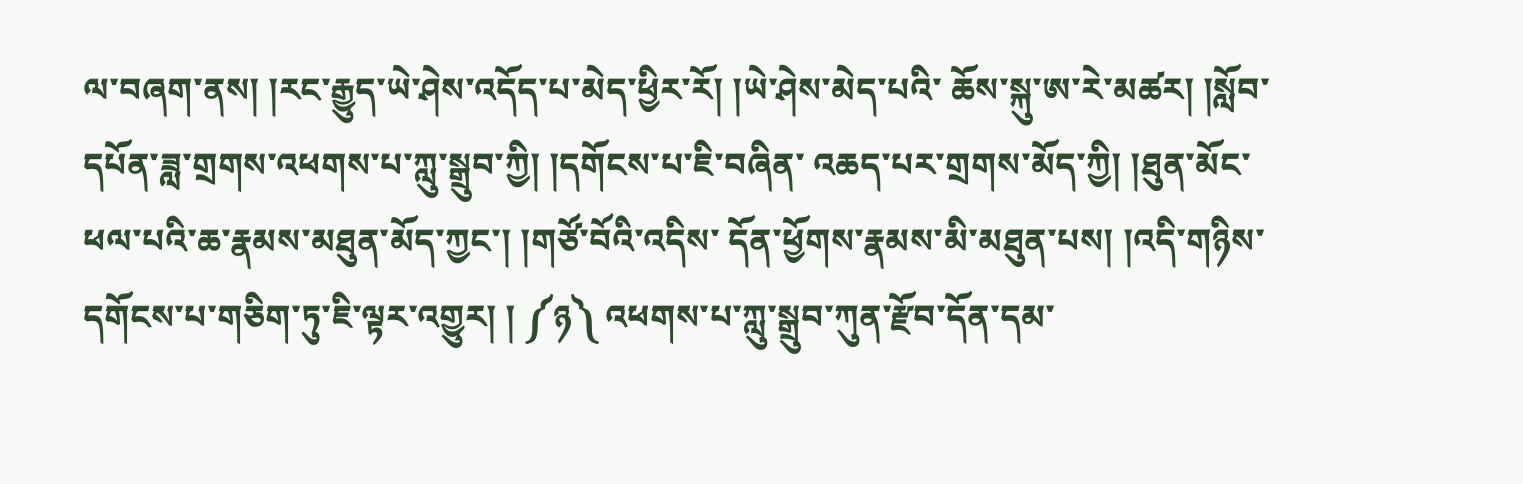ལ་བཞག་ནས། །རང་རྒྱུད་ཡེ་ཤེས་འདོད་པ་མེད་ཕྱིར་རོ། །ཡེ་ཤེས་མེད་པའི་ ཆོས་སྐུ་ཨ་རེ་མཚར། །སློབ་དཔོན་ཟླ་གྲགས་འཕགས་པ་ཀླུ་སྒྲུབ་ཀྱི། །དགོངས་པ་ཇི་བཞིན་ འཆད་པར་གྲགས་མོད་ཀྱི། །ཐུན་མོང་ཕལ་པའི་ཆ་རྣམས་མཐུན་མོད་ཀྱང་། །གཙོ་བོའི་འདིས་ དོན་ཕྱོགས་རྣམས་མི་མཐུན་པས། །འདི་གཉིས་དགོངས་པ་གཅིག་ཏུ་ཇི་ལྟར་འགྱུར། ། ༼ཉ༽ འཕགས་པ་ཀླུ་སྒྲུབ་ཀུན་རྫོབ་དོན་དམ་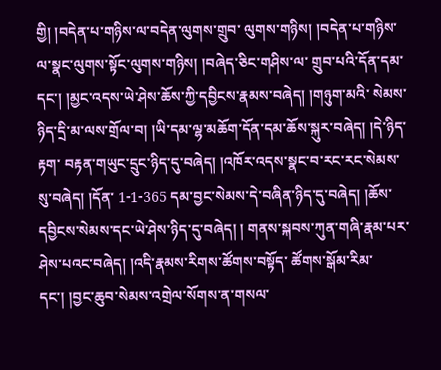གྱི། །བདེན་པ་གཉིས་ལ་བདེན་ལུགས་གྲུབ་ ལུགས་གཉིས། །བདེན་པ་གཉིས་ལ་སྣང་ལུགས་སྟོང་ལུགས་གཉིས། །བཞེད་ཅིང་གཤིས་ལ་ གྲུབ་པའི་དོན་དམ་དང་། །མྱང་འདས་ཡེ་ཤེས་ཆོས་ཀྱི་དབྱིངས་རྣམས་བཞེད། །གཉུག་མའི་ སེམས་ཉིད་དྲི་མ་ལས་གྲོལ་བ། །ཡི་དམ་ལྷ་མཆོག་དོན་དམ་ཆོས་སྐུར་བཞེད། །དེ་ཉིད་རྟག་ བརྟན་གཡུང་དྲུང་ཉིད་དུ་བཞེད། །འཁོར་འདས་སྣང་བ་རང་རང་སེམས་སུ་བཞེད། །དོན་ 1-1-365 དམ་བྱང་སེམས་དེ་བཞིན་ཉིད་དུ་བཞེད། །ཆོས་དབྱིངས་སེམས་དང་ཡེ་ཤེས་ཉིད་དུ་བཞེད། ། གནས་སྐབས་ཀུན་གཞི་རྣམ་པར་ཤེས་པའང་བཞེད། །འདི་རྣམས་རིགས་ཚོགས་བསྟོད་ ཚོགས་སྒོམ་རིམ་དང་། །བྱང་ཆུབ་སེམས་འགྲེལ་སོགས་ན་གསལ་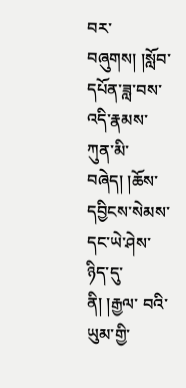བར་བཞུགས། །སློབ་ དཔོན་ཟླ་བས་འདི་རྣམས་ཀུན་མི་བཞེད། །ཆོས་དབྱིངས་སེམས་དང་ཡེ་ཤེས་ཉིད་དུ་ནི། །རྒྱལ་ བའི་ཡུམ་གྱི་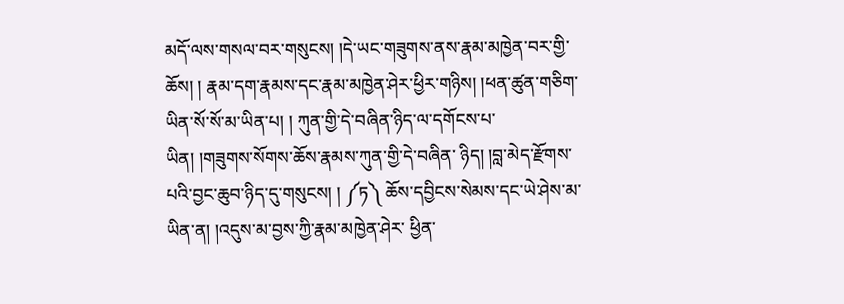མདོ་ལས་གསལ་བར་གསུངས། །དེ་ཡང་གཟུགས་ནས་རྣམ་མཁྱེན་བར་གྱི་ཆོས། ། རྣམ་དག་རྣམས་དང་རྣམ་མཁྱེན་ཤེར་ཕྱིར་གཉིས། །ཕན་ཚུན་གཅིག་ཡིན་སོ་སོ་མ་ཡིན་པ། ། ཀུན་གྱི་དེ་བཞིན་ཉིད་ལ་དགོངས་པ་ཡིན། །གཟུགས་སོགས་ཆོས་རྣམས་ཀུན་གྱི་དེ་བཞིན་ ཉིད། །བླ་མེད་རྫོགས་པའི་བྱང་ཆུབ་ཉིད་དུ་གསུངས། ། ༼ཏ༽ ཆོས་དབྱིངས་སེམས་དང་ཡེ་ཤེས་མ་ཡིན་ན། །འདུས་མ་བྱས་ཀྱི་རྣམ་མཁྱེན་ཤེར་ ཕྱིན་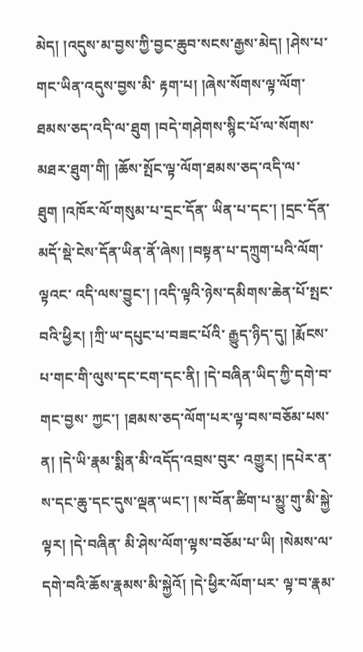མེད། །འདུས་མ་བྱས་ཀྱི་བྱང་ཆུབ་སངས་རྒྱས་མེད། །ཤེས་པ་གང་ཡིན་འདུས་བྱས་མི་ རྟག་པ། །ཞེས་སོགས་ལྟ་ལོག་ཐམས་ཅད་འདི་ལ་ཐུག །བདེ་གཤེགས་སྙིང་པོ་ལ་སོགས་ མཐར་ཐུག་གི། །ཆོས་སྤོང་ལྟ་ལོག་ཐམས་ཅད་འདི་ལ་ཐུག །འཁོར་ལོ་གསུམ་པ་དྲང་དོན་ ཡིན་པ་དང་། །དྲང་དོན་མདོ་སྡེ་ངེས་དོན་ཡིན་ནོ་ཞེས། །བསྟན་པ་དཀྲུག་པའི་ལོག་ལྟའང་ འདི་ལས་བྱུང་། །འདི་ལྟའི་ཉེས་དམིགས་ཆེན་པོ་སྤང་བའི་ཕྱིར། །ཀྲི་ཡ་དཔུང་པ་བཟང་པོའི་ རྒྱུད་ཉིད་དུ། །རྨོངས་པ་གང་གི་ལུས་དང་ངག་དང་ནི། །དེ་བཞིན་ཡིད་ཀྱི་དགེ་བ་གང་བྱས་ ཀྱང་། །ཐམས་ཅད་ལོག་པར་ལྟ་བས་བཅོམ་པས་ན། །དེ་ཡི་རྣམ་སྨིན་མི་འདོད་འབྲས་བུར་ འགྱུར། །དཔེར་ན་ས་དང་ཆུ་དང་དུས་ལྡན་ཡང་། །ས་བོན་ཚིག་པ་མྱུ་གུ་མི་སྐྱེ་ལྟར། །དེ་བཞིན་ མི་ཤེས་ལོག་ལྟས་བཅོམ་པ་ཡི། །སེམས་ལ་དགེ་བའི་ཆོས་རྣམས་མི་སྐྱེའོ། །དེ་ཕྱིར་ལོག་པར་ ལྟ་བ་རྣམ་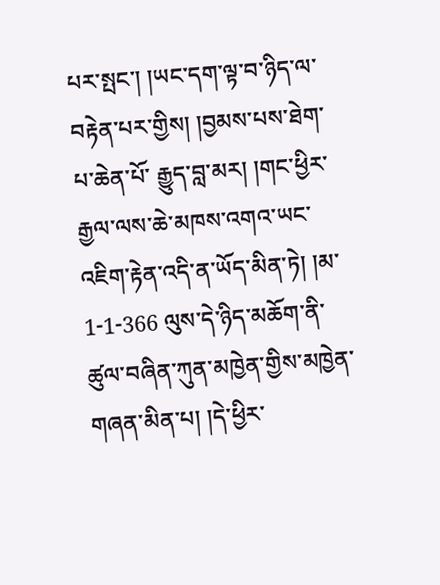པར་སྤང་། །ཡང་དག་ལྟ་བ་ཉིད་ལ་བརྟེན་པར་གྱིས། །བྱམས་པས་ཐེག་པ་ཆེན་པོ་ རྒྱུད་བླ་མར། །གང་ཕྱིར་རྒྱལ་ལས་ཆེ་མཁས་འགའ་ཡང་འཇིག་རྟེན་འདི་ན་ཡོད་མིན་ཏེ། །མ་ 1-1-366 ལུས་དེ་ཉིད་མཆོག་ནི་ཚུལ་བཞིན་ཀུན་མཁྱེན་གྱིས་མཁྱེན་གཞན་མིན་པ། །དེ་ཕྱིར་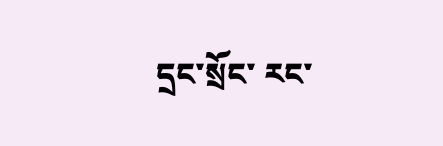དྲང་སྲོང་ རང་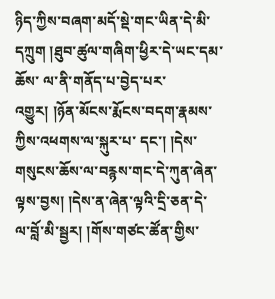ཉིད་ཀྱིས་བཞག་མདོ་སྡེ་གང་ཡིན་དེ་མི་དཀྲུག །ཐུབ་ཚུལ་གཞིག་ཕྱིར་དེ་ཡང་དམ་ཆོས་ ལ་ནི་གནོད་པ་བྱེད་པར་འགྱུར། །ཉོན་མོངས་རྨོངས་བདག་རྣམས་ཀྱིས་འཕགས་ལ་སྐུར་པ་ དང་། །དེས་གསུངས་ཆོས་ལ་བརྙས་གང་དེ་ཀུན་ཞེན་ལྟས་བྱས། །དེས་ན་ཞེན་ལྟའི་དྲི་ཅན་དེ་ ལ་བློ་མི་སྦྱར། །གོས་གཙང་ཚོན་གྱིས་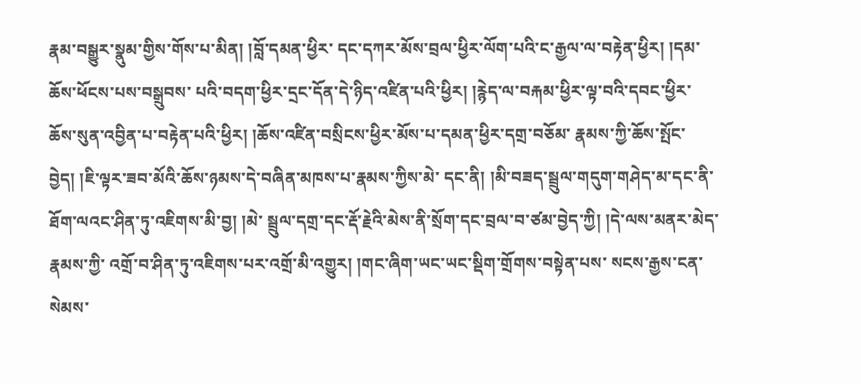རྣམ་བསྒྱུར་སྣུམ་གྱིས་གོས་པ་མིན། །བློ་དམན་ཕྱིར་ དང་དཀར་མོས་བྲལ་ཕྱིར་ལོག་པའི་ང་རྒྱལ་ལ་བརྟེན་ཕྱིར། །དམ་ཆོས་ཕོངས་པས་བསྒྲུབས་ པའི་བདག་ཕྱིར་དྲང་དོན་དེ་ཉིད་འཛིན་པའི་ཕྱིར། །རྙེད་ལ་བརྐམ་ཕྱིར་ལྟ་བའི་དབང་ཕྱིར་ ཆོས་སུན་འབྱིན་པ་བརྟེན་པའི་ཕྱིར། །ཆོས་འཛིན་བསྲིངས་ཕྱིར་མོས་པ་དམན་ཕྱིར་དགྲ་བཅོམ་ རྣམས་ཀྱི་ཆོས་སྤོང་བྱེད། །ཇི་ལྟར་ཟབ་མོའི་ཆོས་ཉམས་དེ་བཞིན་མཁས་པ་རྣམས་ཀྱིས་མེ་ དང་ནི། །མི་བཟད་སྦྲུལ་གདུག་གཤེད་མ་དང་ནི་ཐོག་ལའང་ཤིན་ཏུ་འཇིགས་མི་བྱ། །མེ་ སྦྲུལ་དགྲ་དང་རྡོ་རྗེའི་མེས་ནི་སྲོག་དང་བྲལ་བ་ཙམ་བྱེད་ཀྱི། །དེ་ལས་མནར་མེད་རྣམས་ཀྱི་ འགྲོ་བ་ཤིན་ཏུ་འཇིགས་པར་འགྲོ་མི་འགྱུར། །གང་ཞིག་ཡང་ཡང་སྡིག་གྲོགས་བསྟེན་པས་ སངས་རྒྱས་ངན་སེམས་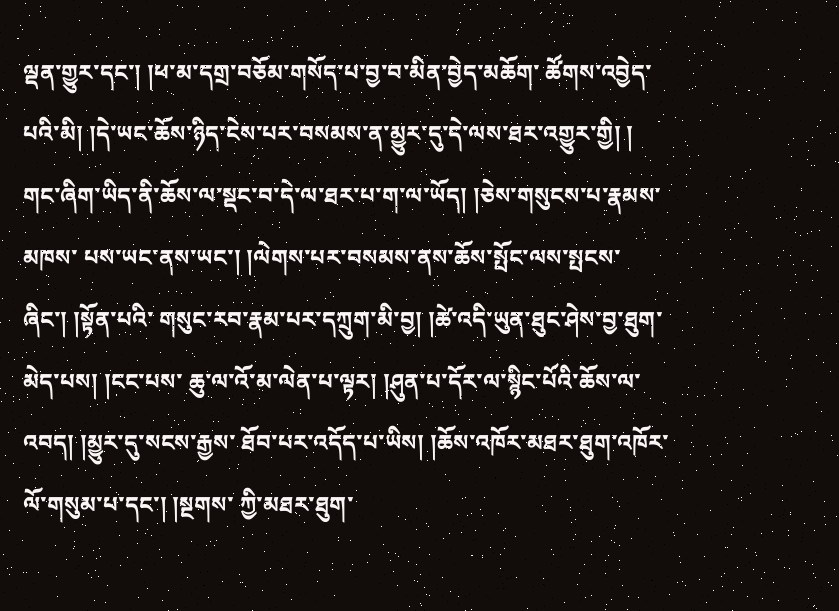ལྡན་གྱུར་དང་། །ཕ་མ་དགྲ་བཅོམ་གསོད་པ་བྱ་བ་མིན་བྱེད་མཆོག་ ཚོགས་འབྱེད་པའི་མི། །དེ་ཡང་ཆོས་ཉིད་ངེས་པར་བསམས་ན་མྱུར་དུ་དེ་ལས་ཐར་འགྱུར་གྱི། ། གང་ཞིག་ཡིད་ནི་ཆོས་ལ་སྡང་བ་དེ་ལ་ཐར་པ་ག་ལ་ཡོད། །ཅེས་གསུངས་པ་རྣམས་མཁས་ པས་ཡང་ནས་ཡང་། །ལེགས་པར་བསམས་ནས་ཆོས་སྤོང་ལས་སྤངས་ཞིང་། །སྟོན་པའི་ གསུང་རབ་རྣམ་པར་དཀྲུག་མི་བྱ། །ཚེ་འདི་ཡུན་ཐུང་ཤེས་བྱ་ཐུག་མེད་པས། །ངང་པས་ ཆུ་ལ་འོ་མ་ལེན་པ་ལྟར། །ཤུན་པ་དོར་ལ་སྙིང་པོའི་ཆོས་ལ་འབད། །མྱུར་དུ་སངས་རྒྱས་ ཐོབ་པར་འདོད་པ་ཡིས། །ཆོས་འཁོར་མཐར་ཐུག་འཁོར་ལོ་གསུམ་པ་དང་། །སྔགས་ ཀྱི་མཐར་ཐུག་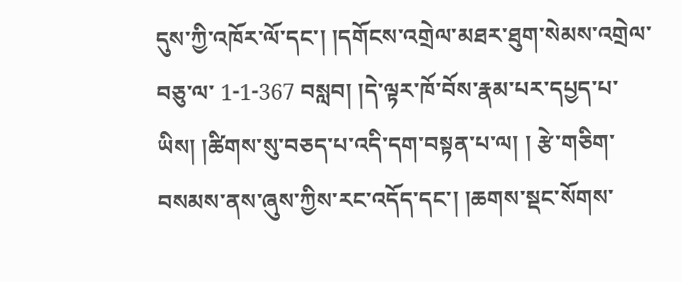དུས་ཀྱི་འཁོར་ལོ་དང་། །དགོངས་འགྲེལ་མཐར་ཐུག་སེམས་འགྲེལ་བཅུ་ལ་ 1-1-367 བསླབ། །དེ་ལྟར་ཁོ་བོས་རྣམ་པར་དཔྱད་པ་ཡིས། །ཚིགས་སུ་བཅད་པ་འདི་དག་བསྟན་པ་ལ། ། རྩེ་གཅིག་བསམས་ནས་ཞུས་ཀྱིས་རང་འདོད་དང་། །ཆགས་སྡང་སོགས་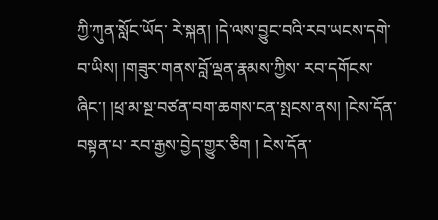ཀྱི་ཀུན་སློང་ཡོད་ རེ་སྐན། །དེ་ལས་བྱུང་བའི་རབ་ཡངས་དགེ་བ་ཡིས། །གཟུར་གནས་བློ་ལྡན་རྣམས་ཀྱིས་ རབ་དགོངས་ཞིང་། །ཕྲ་མ་སྔ་བཙན་བག་ཆགས་ངན་སྤངས་ནས། །ངེས་དོན་བསྟན་པ་ རབ་རྒྱས་བྱེད་གྱུར་ཅིག ། ངེས་དོན་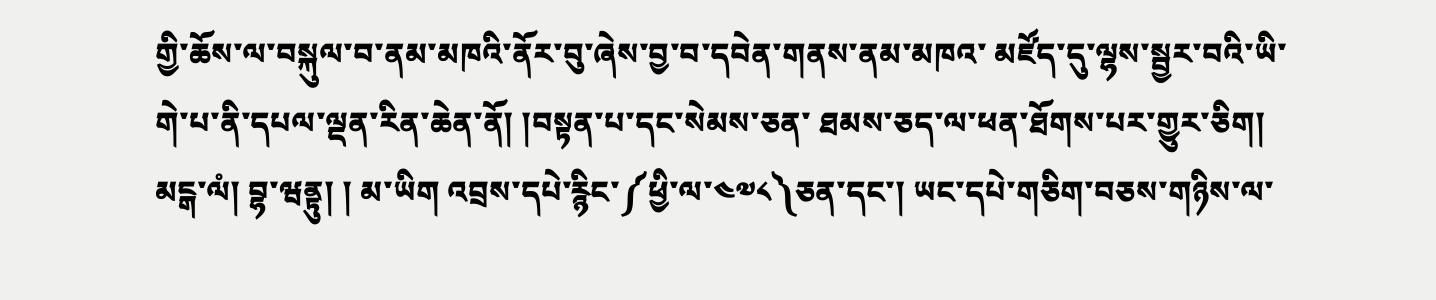གྱི་ཆོས་ལ་བསྐུལ་བ་ནམ་མཁའི་ནོར་བུ་ཞེས་བྱ་བ་དབེན་གནས་ནམ་མཁའ་ མཛོད་དུ་ལྷས་སྦྱར་བའི་ཡི་གེ་པ་ནི་དཔལ་ལྡན་རིན་ཆེན་ནོ། །བསྟན་པ་དང་སེམས་ཅན་ ཐམས་ཅད་ལ་ཕན་ཐོགས་པར་གྱུར་ཅིག། མངྒ་ལཾ། བྷ་ཝནྟུ། ། མ་ཡིག འབྲས་དཔེ་རྙིང་༼ཕྱི་ལ་༤༧༨༽ཅན་དང་། ཡང་དཔེ་གཅིག་བཅས་གཉིས་ལ་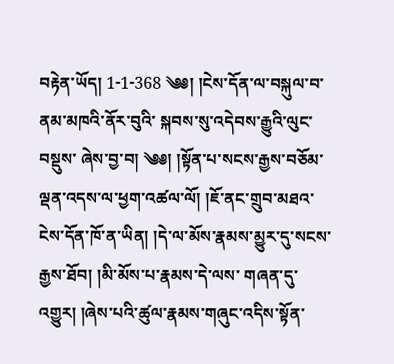བརྟེན་ཡོད། 1-1-368 ༄༅། །ངེས་དོན་ལ་བསྐུལ་བ་ནམ་མཁའི་ནོར་བུའི་ སྐབས་སུ་འདེབས་རྒྱུའི་ལུང་བསྡུས་ ཞེས་བྱ་བ། ༄༅། །སྟོན་པ་སངས་རྒྱས་བཅོམ་ལྡན་འདས་ལ་ཕྱག་འཚལ་ལོ། །ཇོ་ནང་གྲུབ་མཐའ་ ངེས་དོན་ཁོ་ན་ཡིན། །དེ་ལ་མོས་རྣམས་མྱུར་དུ་སངས་རྒྱས་ཐོབ། །མི་མོས་པ་རྣམས་དེ་ལས་ གཞན་དུ་འགྱུར། །ཞེས་པའི་ཚུལ་རྣམས་གཞུང་འདིས་སྟོན་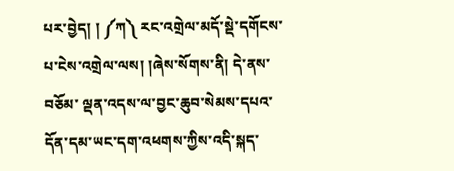པར་བྱེད། ། ༼ཀ༽ རང་འགྲེལ་མདོ་སྡེ་དགོངས་པ་ངེས་འགྲེལ་ལས། །ཞེས་སོགས་ནི། དེ་ནས་བཅོམ་ ལྡན་འདས་ལ་བྱང་ཆུབ་སེམས་དཔའ་དོན་དམ་ཡང་དག་འཕགས་ཀྱིས་འདི་སྐད་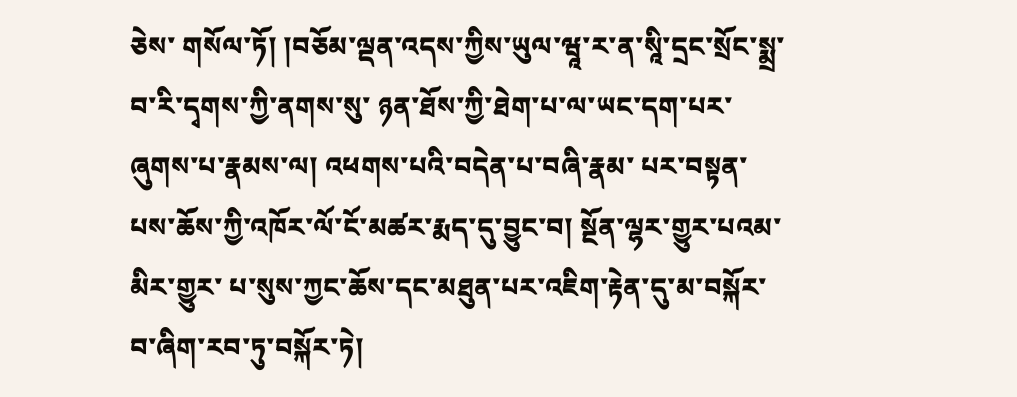ཅེས་ གསོལ་ཏོ། །བཅོམ་ལྡན་འདས་ཀྱིས་ཡུལ་ཝཱ་ར་ན་སཱི་དྲང་སྲོང་སྨྲ་བ་རི་དྭགས་ཀྱི་ནགས་སུ་ ཉན་ཐོས་ཀྱི་ཐེག་པ་ལ་ཡང་དག་པར་ཞུགས་པ་རྣམས་ལ། འཕགས་པའི་བདེན་པ་བཞི་རྣམ་ པར་བསྟན་པས་ཆོས་ཀྱི་འཁོར་ལོ་ངོ་མཚར་རྨད་དུ་བྱུང་བ། སྔོན་ལྷར་གྱུར་པའམ་མིར་གྱུར་ པ་སུས་ཀྱང་ཆོས་དང་མཐུན་པར་འཇིག་རྟེན་དུ་མ་བསྐོར་བ་ཞིག་རབ་ཏུ་བསྐོར་ཏེ།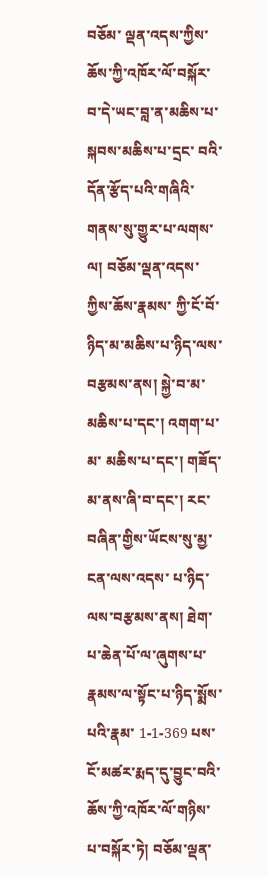བཅོམ་ ལྡན་འདས་ཀྱིས་ཆོས་ཀྱི་འཁོར་ལོ་བསྐོར་བ་དེ་ཡང་བླ་ན་མཆིས་པ་སྐབས་མཆིས་པ་དྲང་ བའི་དོན་རྩོད་པའི་གཞིའི་གནས་སུ་གྱུར་པ་ལགས་ལ། བཅོམ་ལྡན་འདས་ཀྱིས་ཆོས་རྣམས་ ཀྱི་ངོ་བོ་ཉིད་མ་མཆིས་པ་ཉིད་ལས་བརྩམས་ནས། སྐྱེ་བ་མ་མཆིས་པ་དང་། འགག་པ་མ་ མཆིས་པ་དང་། གཟོད་མ་ནས་ཞི་བ་དང་། རང་བཞིན་གྱིས་ཡོངས་སུ་མྱ་ངན་ལས་འདས་ པ་ཉིད་ལས་བརྩམས་ནས། ཐེག་པ་ཆེན་པོ་ལ་ཞུགས་པ་རྣམས་ལ་སྟོང་པ་ཉིད་སྨོས་པའི་རྣམ་ 1-1-369 པས་ངོ་མཚར་རྨད་དུ་བྱུང་བའི་ཆོས་ཀྱི་འཁོར་ལོ་གཉིས་པ་བསྐོར་ཏེ། བཅོམ་ལྡན་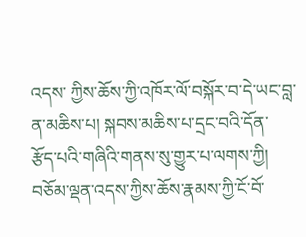འདས་ ཀྱིས་ཆོས་ཀྱི་འཁོར་ལོ་བསྐོར་བ་དེ་ཡང་བླ་ན་མཆིས་པ། སྐབས་མཆིས་པ་དྲང་བའི་དོན་ རྩོད་པའི་གཞིའི་གནས་སུ་གྱུར་པ་ལགས་ཀྱི། བཅོམ་ལྡན་འདས་ཀྱིས་ཆོས་རྣམས་ཀྱི་ངོ་བོ་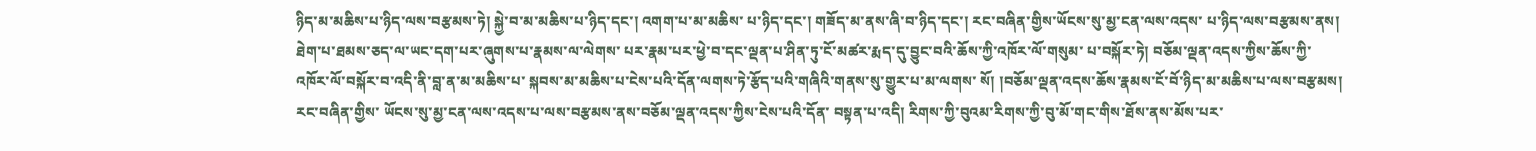ཉིད་མ་མཆིས་པ་ཉིད་ལས་བརྩམས་ཏེ། སྐྱེ་བ་མ་མཆིས་པ་ཉིད་དང་། འགག་པ་མ་མཆིས་ པ་ཉིད་དང་། གཟོད་མ་ནས་ཞི་བ་ཉིད་དང་། རང་བཞིན་གྱིས་ཡོངས་སུ་མྱ་ངན་ལས་འདས་ པ་ཉིད་ལས་བརྩམས་ནས། ཐེག་པ་ཐམས་ཅད་ལ་ཡང་དག་པར་ཞུགས་པ་རྣམས་ལ་ལེགས་ པར་རྣམ་པར་ཕྱེ་བ་དང་ལྡན་པ་ཤིན་ཏུ་ངོ་མཚར་རྨད་དུ་བྱུང་བའི་ཆོས་ཀྱི་འཁོར་ལོ་གསུམ་ པ་བསྐོར་ཏེ། བཅོམ་ལྡན་འདས་ཀྱིས་ཆོས་ཀྱི་འཁོར་ལོ་བསྐོར་བ་འདི་ནི་བླ་ན་མ་མཆིས་པ་ སྐབས་མ་མཆིས་པ་ངེས་པའི་དོན་ལགས་ཏེ་རྩོད་པའི་གཞིའི་གནས་སུ་གྱུར་པ་མ་ལགས་ སོ། །བཅོམ་ལྡན་འདས་ཆོས་རྣམས་ངོ་བོ་ཉིད་མ་མཆིས་པ་ལས་བརྩམས། རང་བཞིན་གྱིས་ ཡོངས་སུ་མྱ་ངན་ལས་འདས་པ་ལས་བརྩམས་ནས་བཅོམ་ལྡན་འདས་ཀྱིས་ངེས་པའི་དོན་ བསྟན་པ་འདི། རིགས་ཀྱི་བུའམ་རིགས་ཀྱི་བུ་མོ་གང་གིས་ཐོས་ནས་མོས་པར་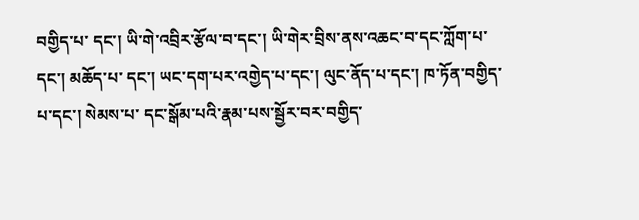བགྱིད་པ་ དང་། ཡི་གེ་འབྲིར་རྩོལ་བ་དང་། ཡི་གེར་བྲིས་ནས་འཆང་བ་དང་ཀློག་པ་དང་། མཆོད་པ་ དང་། ཡང་དག་པར་འགྱེད་པ་དང་། ལུང་ནོད་པ་དང་། ཁ་ཏོན་བགྱིད་པ་དང་། སེམས་པ་ དང་སྒོམ་པའི་རྣམ་པས་སྦྱོར་བར་བགྱིད་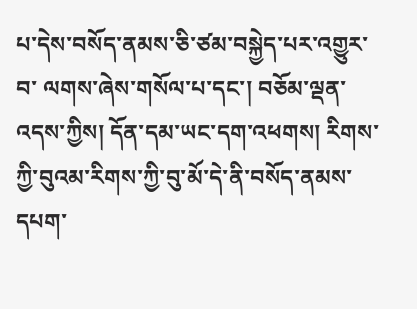པ་དེས་བསོད་ནམས་ཅི་ཙམ་བསྐྱེད་པར་འགྱུར་བ་ ལགས་ཞེས་གསོལ་པ་དང་། བཅོམ་ལྡན་འདས་ཀྱིས། དོན་དམ་ཡང་དག་འཕགས། རིགས་ ཀྱི་བུའམ་རིགས་ཀྱི་བུ་མོ་དེ་ནི་བསོད་ནམས་དཔག་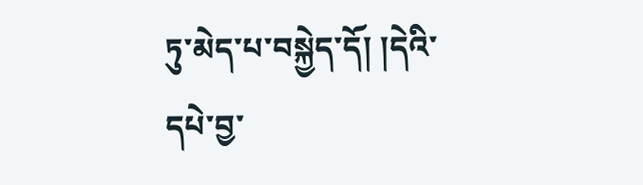ཏུ་མེད་པ་བསྐྱེད་དོ། །དེའི་དཔེ་བྱ་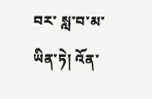བར་ སླ་བ་མ་ཡིན་ཏེ། འོན་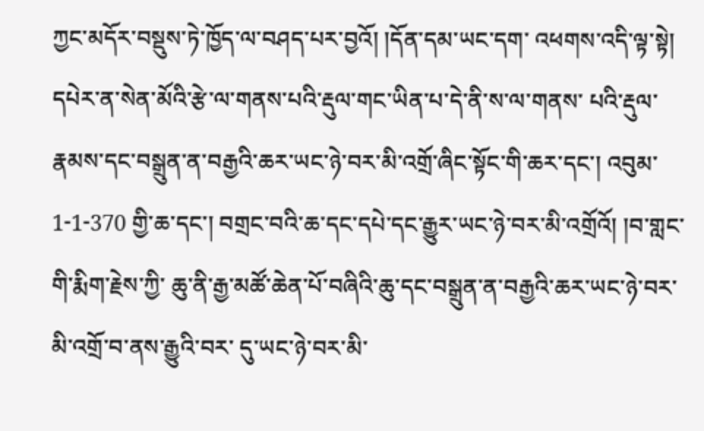ཀྱང་མདོར་བསྡུས་ཏེ་ཁྱོད་ལ་བཤད་པར་བྱའོ། །དོན་དམ་ཡང་དག་ འཕགས་འདི་ལྟ་སྟེ། དཔེར་ན་སེན་མོའི་རྩེ་ལ་གནས་པའི་རྡུལ་གང་ཡིན་པ་དེ་ནི་ས་ལ་གནས་ པའི་རྡུལ་རྣམས་དང་བསྒྲུན་ན་བརྒྱའི་ཆར་ཡང་ཉེ་བར་མི་འགྲོ་ཞིང་སྟོང་གི་ཆར་དང་། འབུམ་ 1-1-370 གྱི་ཆ་དང་། བགྲང་བའི་ཆ་དང་དཔེ་དང་རྒྱུར་ཡང་ཉེ་བར་མི་འགྲོའོ། །བ་གླང་གི་རྨིག་རྗེས་ཀྱི་ ཆུ་ནི་རྒྱ་མཚོ་ཆེན་པོ་བཞིའི་ཆུ་དང་བསྒྲུན་ན་བརྒྱའི་ཆར་ཡང་ཉེ་བར་མི་འགྲོ་བ་ནས་རྒྱུའི་བར་ དུ་ཡང་ཉེ་བར་མི་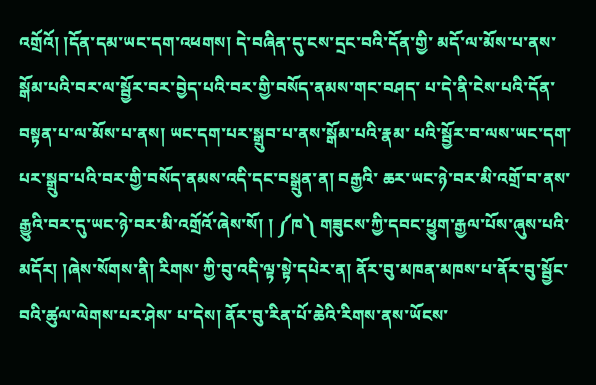འགྲོའོ། །དོན་དམ་ཡང་དག་འཕགས། དེ་བཞིན་དུ་ངས་དྲང་བའི་དོན་གྱི་ མདོ་ལ་མོས་པ་ནས་སྒོམ་པའི་བར་ལ་སྦྱོར་བར་བྱེད་པའི་བར་གྱི་བསོད་ནམས་གང་བཤད་ པ་དེ་ནི་ངེས་པའི་དོན་བསྟན་པ་ལ་མོས་པ་ནས། ཡང་དག་པར་སྒྲུབ་པ་ནས་སྒོམ་པའི་རྣམ་ པའི་སྦྱོར་བ་ལས་ཡང་དག་པར་སྒྲུབ་པའི་བར་གྱི་བསོད་ནམས་འདི་དང་བསྒྲུན་ན། བརྒྱའི་ ཆར་ཡང་ཉེ་བར་མི་འགྲོ་བ་ནས་རྒྱུའི་བར་དུ་ཡང་ཉེ་བར་མི་འགྲོའོ་ཞེས་སོ། ། ༼ཁ༽ གཟུངས་ཀྱི་དབང་ཕྱུག་རྒྱལ་པོས་ཞུས་པའི་མདོར། །ཞེས་སོགས་ནི། རིགས་ ཀྱི་བུ་འདི་ལྟ་སྟེ་དཔེར་ན། ནོར་བུ་མཁན་མཁས་པ་ནོར་བུ་སྦྱོང་བའི་ཚུལ་ལེགས་པར་ཤེས་ པ་དེས། ནོར་བུ་རིན་པོ་ཆེའི་རིགས་ནས་ཡོངས་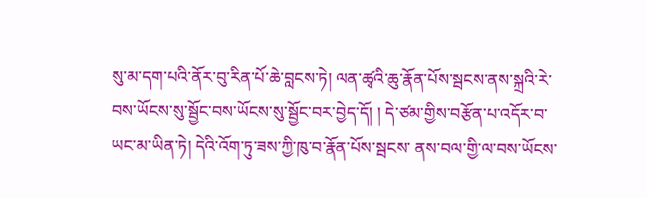སུ་མ་དག་པའི་ནོར་བུ་རིན་པོ་ཆེ་བླངས་ཏེ། ལན་ཚྭའི་ཆུ་རྣོན་པོས་སྦངས་ནས་སྐྲའི་རེ་བས་ཡོངས་སུ་སྦྱོང་བས་ཡོངས་སུ་སྦྱོང་བར་བྱེད་དོ། ། དེ་ཙམ་གྱིས་བརྩོན་པ་འདོར་བ་ཡང་མ་ཡིན་ཏེ། དེའི་འོག་ཏུ་ཟས་ཀྱི་ཁུ་བ་རྣོན་པོས་སྦངས་ ནས་བལ་གྱི་ལ་བས་ཡོངས་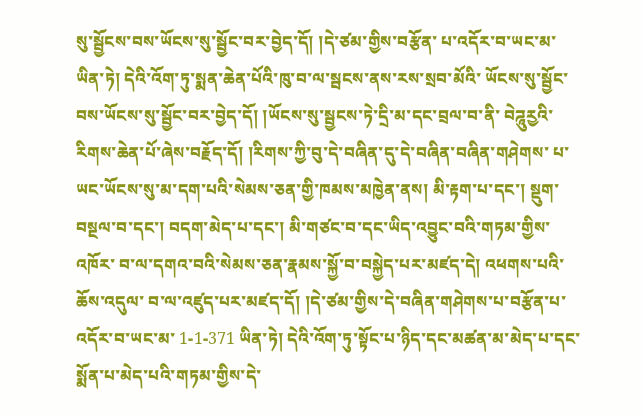སུ་སྦྱོངས་བས་ཡོངས་སུ་སྦྱོང་བར་བྱེད་དོ། །དེ་ཙམ་གྱིས་བརྩོན་ པ་འདོར་བ་ཡང་མ་ཡིན་ཏེ། དེའི་འོག་ཏུ་སྨན་ཆེན་པོའི་ཁུ་བ་ལ་སྦངས་ནས་རས་སྲབ་མོའི་ ཡོངས་སུ་སྦྱོང་བས་ཡོངས་སུ་སྦྱོང་བར་བྱེད་དོ། །ཡོངས་སུ་སྦྱངས་ཏེ་དྲི་མ་དང་བྲལ་བ་ནི་ བེཌཱུརྱའི་རིགས་ཆེན་པོ་ཞེས་བརྗོད་དོ། །རིགས་ཀྱི་བུ་དེ་བཞིན་དུ་དེ་བཞིན་བཞིན་གཤེགས་ པ་ཡང་ཡོངས་སུ་མ་དག་པའི་སེམས་ཅན་གྱི་ཁམས་མཁྱེན་ནས། མི་རྟག་པ་དང་། སྡུག་ བསྔལ་བ་དང་། བདག་མེད་པ་དང་། མི་གཙང་བ་དང་ཡིད་འབྱུང་བའི་གཏམ་གྱིས་འཁོར་ བ་ལ་དགའ་བའི་སེམས་ཅན་རྣམས་སྐྱོ་བ་བསྐྱེད་པར་མཛད་དེ། འཕགས་པའི་ཆོས་འདུལ་ བ་ལ་འཛུད་པར་མཛད་དོ། །དེ་ཙམ་གྱིས་དེ་བཞིན་གཤེགས་པ་བརྩོན་པ་འདོར་བ་ཡང་མ་ 1-1-371 ཡིན་ཏེ། དེའི་འོག་ཏུ་སྟོང་པ་ཉིད་དང་མཚན་མ་མེད་པ་དང་སྨོན་པ་མེད་པའི་གཏམ་གྱིས་དེ་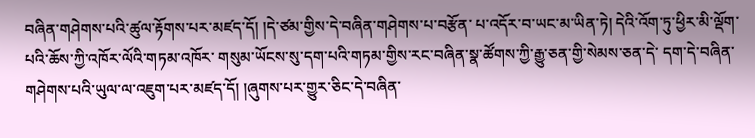བཞིན་གཤེགས་པའི་ཚུལ་རྟོགས་པར་མཛད་དོ། །དེ་ཙམ་གྱིས་དེ་བཞིན་གཤེགས་པ་བརྩོན་ པ་འདོར་བ་ཡང་མ་ཡིན་ཏེ། དེའི་འོག་ཏུ་ཕྱིར་མི་ལྡོག་པའི་ཆོས་ཀྱི་འཁོར་ལོའི་གཏམ་འཁོར་ གསུམ་ཡོངས་སུ་དག་པའི་གཏམ་གྱིས་རང་བཞིན་སྣ་ཚོགས་ཀྱི་རྒྱུ་ཅན་གྱི་སེམས་ཅན་དེ་ དག་དེ་བཞིན་གཤེགས་པའི་ཡུལ་ལ་འཇུག་པར་མཛད་དོ། །ཞུགས་པར་གྱུར་ཅིང་དེ་བཞིན་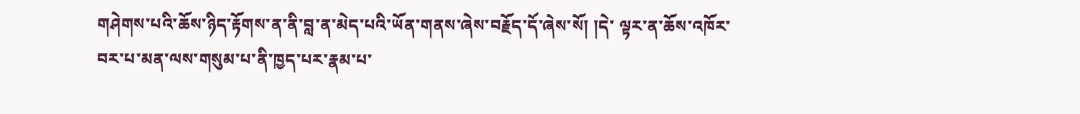གཤེགས་པའི་ཆོས་ཉིད་རྟོགས་ན་ནི་བླ་ན་མེད་པའི་ཡོན་གནས་ཞེས་བརྗོད་དོ་ཞེས་སོ། །དེ་ ལྟར་ན་ཆོས་འཁོར་བར་པ་མན་ལས་གསུམ་པ་ནི་ཁྱད་པར་རྣམ་པ་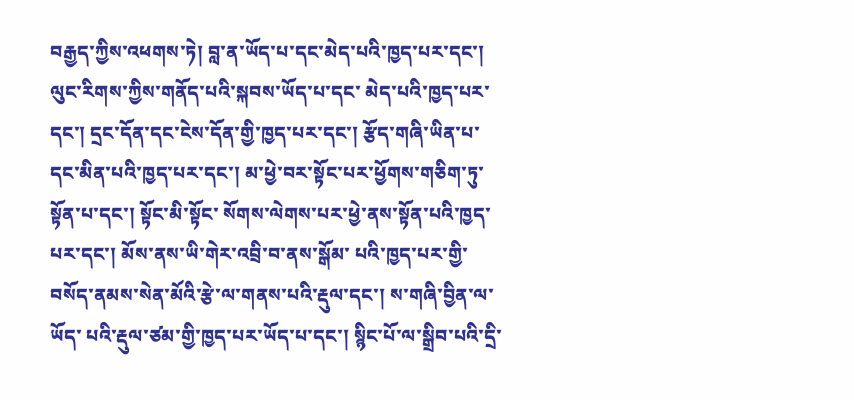བརྒྱད་ཀྱིས་འཕགས་ཏེ། བླ་ན་ཡོད་པ་དང་མེད་པའི་ཁྱད་པར་དང་། ལུང་རིགས་ཀྱིས་གནོད་པའི་སྐབས་ཡོད་པ་དང་ མེད་པའི་ཁྱད་པར་དང་། དྲང་དོན་དང་ངེས་དོན་གྱི་ཁྱད་པར་དང་། རྩོད་གཞི་ཡིན་པ་ དང་མིན་པའི་ཁྱད་པར་དང་། མ་ཕྱེ་བར་སྟོང་པར་ཕྱོགས་གཅིག་ཏུ་སྟོན་པ་དང་། སྟོང་མི་སྟོང་ སོགས་ལེགས་པར་ཕྱེ་ནས་སྟོན་པའི་ཁྱད་པར་དང་། མོས་ནས་ཡི་གེར་འབྲི་བ་ནས་སྒོམ་ པའི་ཁྱད་པར་གྱི་བསོད་ནམས་སེན་མོའི་རྩེ་ལ་གནས་པའི་རྡུལ་དང་། ས་གཞི་བྱིན་ལ་ཡོད་ པའི་རྡུལ་ཙམ་གྱི་ཁྱད་པར་ཡོད་པ་དང་། སྙིང་པོ་ལ་སྒྲིབ་པའི་དྲི་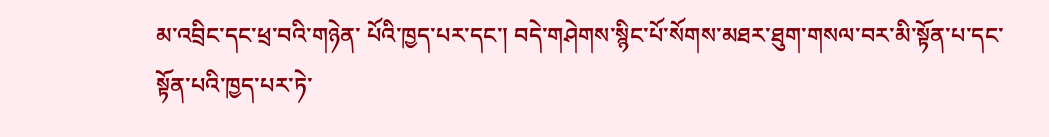མ་འབྲིང་དང་ཕྲ་བའི་གཉེན་ པོའི་ཁྱད་པར་དང་། བདེ་གཤེགས་སྙིང་པོ་སོགས་མཐར་ཐུག་གསལ་བར་མི་སྟོན་པ་དང་ སྟོན་པའི་ཁྱད་པར་ཏེ་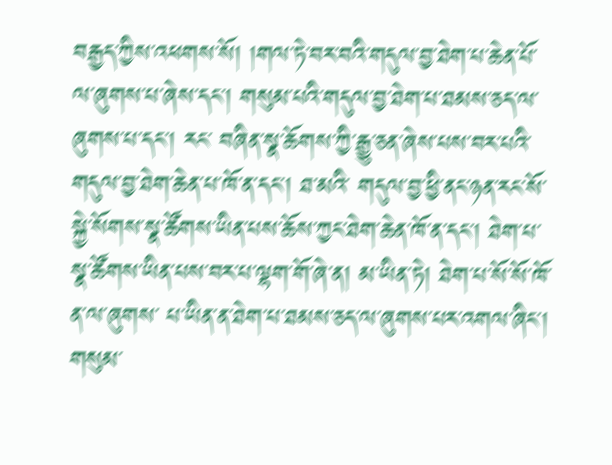བརྒྱད་ཀྱིས་འཕགས་སོ། །གལ་ཏེ་བར་བའི་གདུལ་བྱ་ཐེག་པ་ཆེན་པོ་ ལ་ཞུགས་པ་ཞེས་དང་། གསུམ་པའི་གདུལ་བྱ་ཐེག་པ་ཐམས་ཅད་ལ་ཞུགས་པ་དང་། རང་ བཞིན་སྣ་ཆོགས་ཀྱི་རྒྱུ་ཅན་ཞེས་པས་བར་པའི་གདུལ་བྱ་ཐེག་ཆེན་པ་ཁོ་ན་དང་། ཐ་མའི་ གདུལ་བྱ་ཕྱི་ནང་ཉན་རང་སོ་སྐྱེ་སོགས་སྣ་ཚོགས་ཡིན་པས་ཆོས་ཀྱང་ཐེག་ཆེན་ཁོ་ན་དང་། ཐེག་པ་སྣ་ཚོགས་ཡིན་པས་བར་པ་ལྷག་གོ་ཞེ་ན། མ་ཡིན་ཏེ། ཐེག་པ་སོ་སོ་ཁོ་ན་ལ་ཞུགས་ པ་ཡིན་ན་ཐེག་པ་ཐམས་ཅད་ལ་ཞུགས་པར་འགལ་ཞིང་། གསུམ་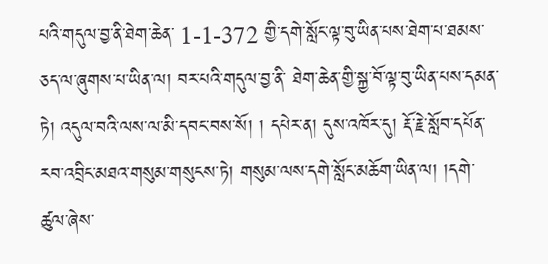པའི་གདུལ་བྱ་ནི་ཐེག་ཆེན་ 1-1-372 གྱི་དགེ་སློང་ལྟ་བུ་ཡིན་པས་ཐེག་པ་ཐམས་ཅད་ལ་ཞུགས་པ་ཡིན་ལ། བར་པའི་གདུལ་བྱ་ནི་ ཐེག་ཆེན་གྱི་སྐྱ་བོ་ལྟ་བུ་ཡིན་པས་དམན་ཏེ། འདུལ་བའི་ལས་ལ་མི་དབང་བས་སོ། ། དཔེར་ན། དུས་འཁོར་དུ། རྡོ་རྗེ་སློབ་དཔོན་རབ་འབྲིང་མཐའ་གསུམ་གསུངས་ཏེ། གསུམ་ལས་དགེ་སློང་མཆོག་ཡིན་ལ། །དགེ་ཚུལ་ཞེས་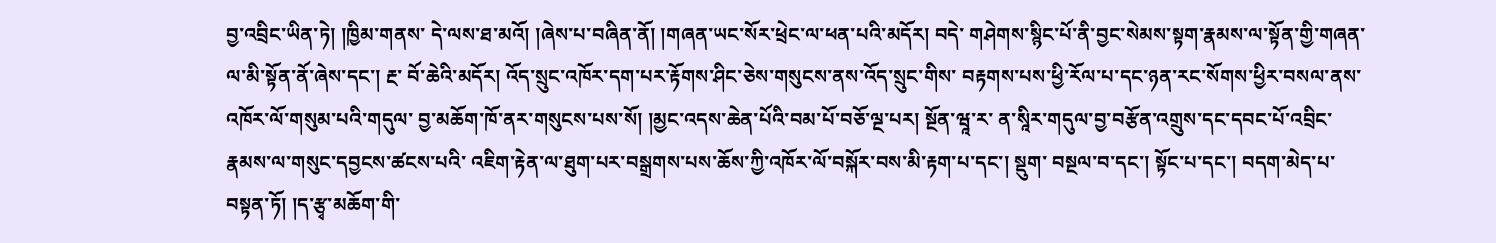བྱ་འབྲིང་ཡིན་ཏེ། །ཁྱིམ་གནས་ དེ་ལས་ཐ་མའོ། །ཞེས་པ་བཞིན་ནོ། །གཞན་ཡང་སོར་ཕྲེང་ལ་ཕན་པའི་མདོར། བདེ་ གཤེགས་སྙིང་པོ་ནི་བྱང་སེམས་སྟག་རྣམས་ལ་སྟོན་གྱི་གཞན་ལ་མི་སྟོན་ནོ་ཞེས་དང་། རྔ་ བོ་ཆེའི་མདོར། འོད་སྲུང་འཁོར་དག་པར་རྟོགས་ཤིང་ཅེས་གསུངས་ནས་འོད་སྲུང་གིས་ བརྟགས་པས་ཕྱི་རོལ་པ་དང་ཉན་རང་སོགས་ཕྱིར་བསལ་ནས་འཁོར་ལོ་གསུམ་པའི་གདུལ་ བྱ་མཆོག་ཁོ་ནར་གསུངས་པས་སོ། །མྱང་འདས་ཆེན་པོའི་བམ་པོ་བཅོ་ལྔ་པར། སྔོན་ཝཱ་ར་ ན་སཱིར་གདུལ་བྱ་བརྩོན་འགྲུས་དང་དབང་པོ་འབྲིང་རྣམས་ལ་གསུང་དབྱངས་ཚངས་པའི་ འཇིག་རྟེན་ལ་ཐུག་པར་བསྒྲགས་པས་ཆོས་ཀྱི་འཁོར་ལོ་བསྐོར་བས་མི་རྟག་པ་དང་། སྡུག་ བསྔལ་བ་དང་། སྟོང་པ་དང་། བདག་མེད་པ་བསྟན་ཏོ། །ད་རྩྭ་མཆོག་གི་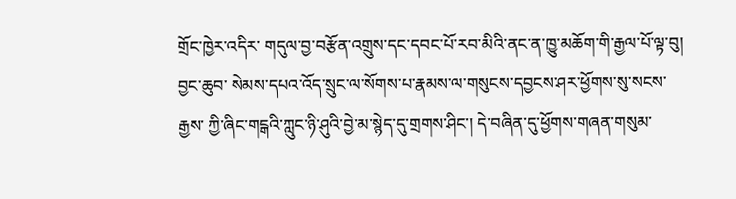གྲོང་ཁྱེར་འདིར་ གདུལ་བྱ་བརྩོན་འགྲུས་དང་དབང་པོ་རབ་མིའི་ནང་ན་ཁྱུ་མཆོག་གི་རྒྱལ་པོ་ལྟ་བུ། བྱང་ཆུབ་ སེམས་དཔའ་འོད་སྲུང་ལ་སོགས་པ་རྣམས་ལ་གསུངས་དབྱངས་ཤར་ཕྱོགས་སུ་སངས་རྒྱས་ ཀྱི་ཞིང་གངྒའི་ཀླུང་ཉི་ཤུའི་བྱེ་མ་སྙེད་དུ་གྲགས་ཤིང་། དེ་བཞིན་དུ་ཕྱོགས་གཞན་གསུམ་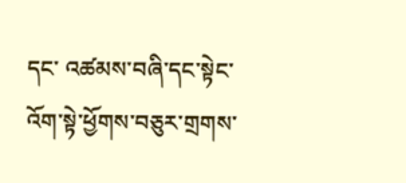དང་ འཚམས་བཞི་དང་སྟེང་འོག་སྟེ་ཕྱོགས་བཅུར་གྲགས་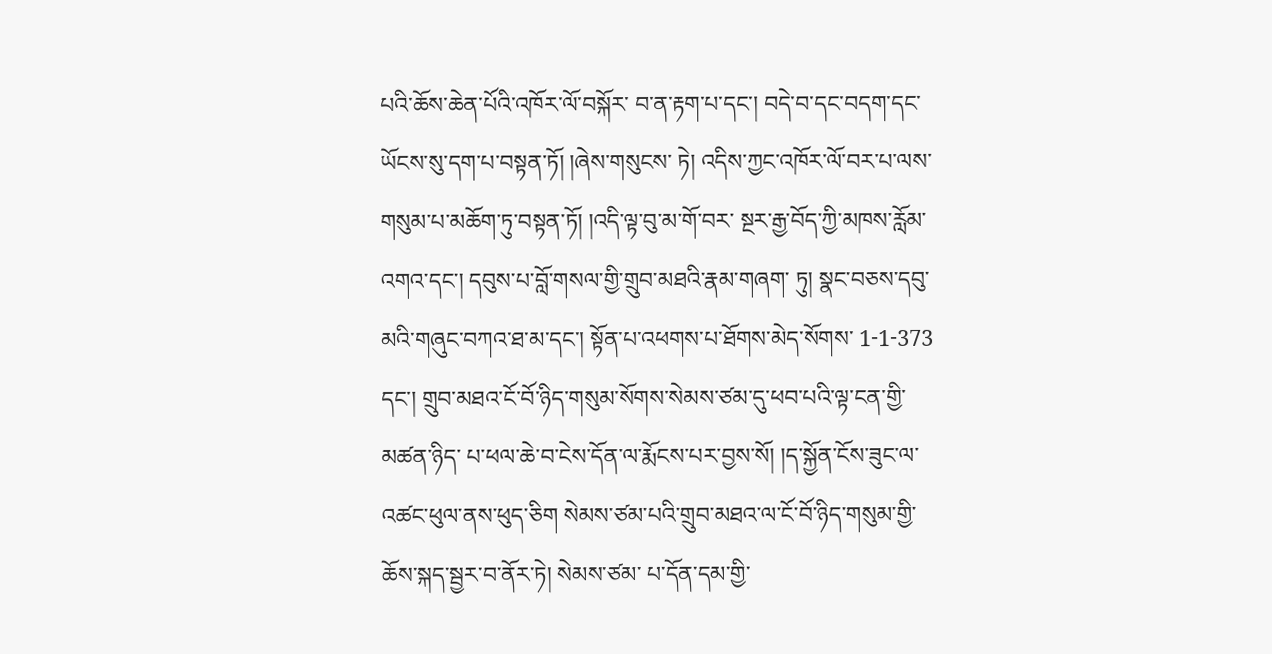པའི་ཆོས་ཆེན་པོའི་འཁོར་ལོ་བསྐོར་ བ་ན་རྟག་པ་དང་། བདེ་བ་དང་བདག་དང་ཡོངས་སུ་དག་པ་བསྟན་ཏོ། །ཞེས་གསུངས་ ཏེ། འདིས་ཀྱང་འཁོར་ལོ་བར་པ་ལས་གསུམ་པ་མཆོག་ཏུ་བསྟན་ཏོ། །འདི་ལྟ་བུ་མ་གོ་བར་ སྔར་རྒྱ་བོད་ཀྱི་མཁས་རློམ་འགའ་དང་། དབུས་པ་བློ་གསལ་གྱི་གྲུབ་མཐའི་རྣམ་གཞག་ ཏུ། སྣང་བཅས་དབུ་མའི་གཞུང་བཀའ་ཐ་མ་དང་། སྟོན་པ་འཕགས་པ་ཐོགས་མེད་སོགས་ 1-1-373 དང་། གྲུབ་མཐའ་ངོ་བོ་ཉིད་གསུམ་སོགས་སེམས་ཙམ་དུ་ཕབ་པའི་ལྟ་ངན་གྱི་མཚན་ཉིད་ པ་ཕལ་ཆེ་བ་ངེས་དོན་ལ་རྨོངས་པར་བྱས་སོ། །ད་སྐྱོན་ངོས་ཟུང་ལ་འཚང་ཕུལ་ནས་ཕུད་ཅིག སེམས་ཙམ་པའི་གྲུབ་མཐའ་ལ་ངོ་བོ་ཉིད་གསུམ་གྱི་ཆོས་སྐད་སྦྱར་བ་ནོར་ཏེ། སེམས་ཙམ་ པ་དོན་དམ་གྱི་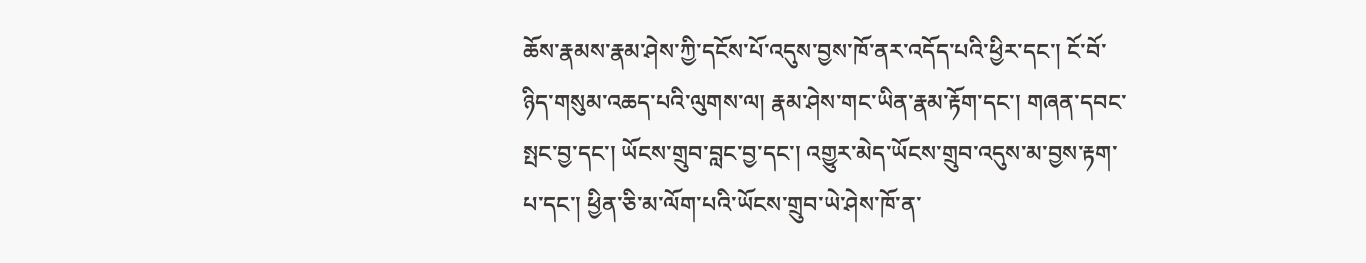ཆོས་རྣམས་རྣམ་ཤེས་ཀྱི་དངོས་པོ་འདུས་བྱས་ཁོ་ནར་འདོད་པའི་ཕྱིར་དང་། ངོ་བོ་ཉིད་གསུམ་འཆད་པའི་ལུགས་ལ། རྣམ་ཤེས་གང་ཡིན་རྣམ་རྟོག་དང་། གཞན་དབང་ སྤང་བྱ་དང་། ཡོངས་གྲུབ་བླང་བྱ་དང་། འགྱུར་མེད་ཡོངས་གྲུབ་འདུས་མ་བྱས་རྟག་པ་དང་། ཕྱིན་ཅི་མ་ལོག་པའི་ཡོངས་གྲུབ་ཡེ་ཤེས་ཁོ་ན་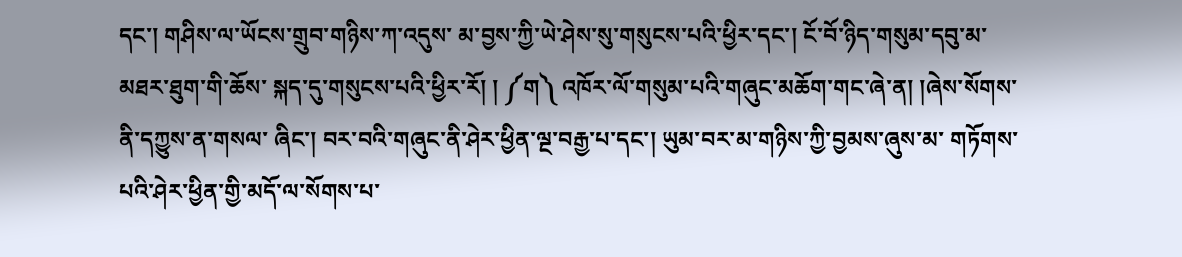དང་། གཤིས་ལ་ཡོངས་གྲུབ་གཉིས་ཀ་འདུས་ མ་བྱས་ཀྱི་ཡེ་ཤེས་སུ་གསུངས་པའི་ཕྱིར་དང་། ངོ་བོ་ཉིད་གསུམ་དབུ་མ་མཐར་ཐུག་གི་ཆོས་ སྐད་དུ་གསུངས་པའི་ཕྱིར་རོ། ། ༼ག༽ འཁོར་ལོ་གསུམ་པའི་གཞུང་མཆོག་གང་ཞེ་ན། །ཞེས་སོགས་ནི་དཀྱུས་ན་གསལ་ ཞིང་། བར་བའི་གཞུང་ནི་ཤེར་ཕྱིན་ལྔ་བརྒྱ་པ་དང་། ཡུམ་བར་མ་གཉིས་ཀྱི་བྱམས་ཞུས་མ་ གཏོགས་པའི་ཤེར་ཕྱིན་གྱི་མདོ་ལ་སོགས་པ་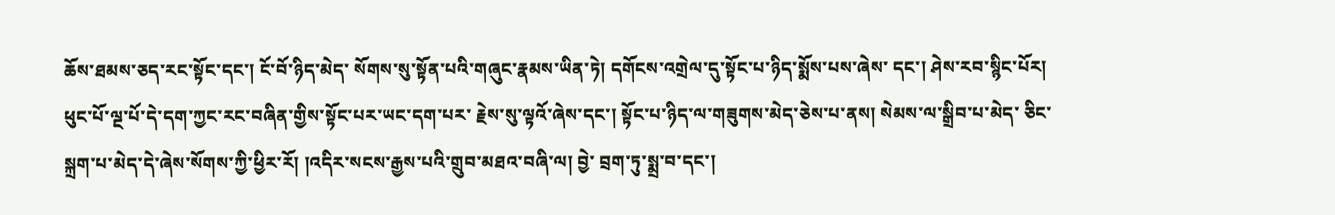ཆོས་ཐམས་ཅད་རང་སྟོང་དང་། ངོ་བོ་ཉིད་མེད་ སོགས་སུ་སྟོན་པའི་གཞུང་རྣམས་ཡིན་ཏེ། དགོངས་འགྲེལ་དུ་སྟོང་པ་ཉིད་སྨོས་པས་ཞེས་ དང་། ཤེས་རབ་སྙིང་པོར། ཕུང་པོ་ལྔ་པོ་དེ་དག་ཀྱང་རང་བཞིན་གྱིས་སྟོང་པར་ཡང་དག་པར་ རྗེས་སུ་ལྟའོ་ཞེས་དང་། སྟོང་པ་ཉིད་ལ་གཟུགས་མེད་ཅེས་པ་ནས། སེམས་ལ་སྒྲིབ་པ་མེད་ ཅིང་སྐྲག་པ་མེད་དེ་ཞེས་སོགས་ཀྱི་ཕྱིར་རོ། །འདིར་སངས་རྒྱས་པའི་གྲུབ་མཐའ་བཞི་ལ། བྱེ་ བྲག་ཏུ་སྨྲ་བ་དང་།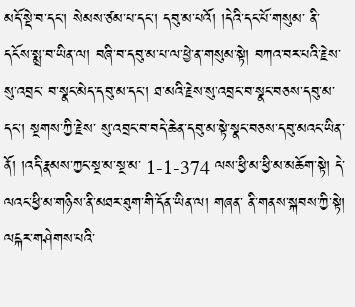མདོ་སྡེ་བ་དང་། སེམས་ཙམ་པ་དང་། དབུ་མ་པའོ། །དེའི་དང་པོ་གསུམ་ ནི་དངོས་སྨྲ་བ་ཡིན་ལ། བཞི་བ་དབུ་མ་པ་ལ་ཕྱེ་ན་གསུམ་སྟེ། བཀའ་བར་པའི་རྗེས་སུ་འབྲང་ བ་སྣང་མེད་དབུ་མ་དང་། ཐ་མའི་རྗེས་སུ་འབྲང་བ་སྣང་བཅས་དབུ་མ་དང་། སྔགས་ཀྱི་རྗེས་ སུ་འབྲང་བ་བདེ་ཆེན་དབུ་མ་སྟེ་སྣང་བཅས་དབུ་མའང་ཡིན་ནོ། །འདི་རྣམས་ཀྱང་སྔ་མ་སྔ་མ་ 1-1-374 ལས་ཕྱི་མ་ཕྱི་མ་མཆོག་སྟེ། དེ་ལའང་ཕྱི་མ་གཉིས་ནི་མཐར་ཐུག་གི་དོན་ཡིན་ལ། གཞན་ ནི་གནས་སྐབས་ཀྱི་སྟེ། ལངྐར་གཤེགས་པའི་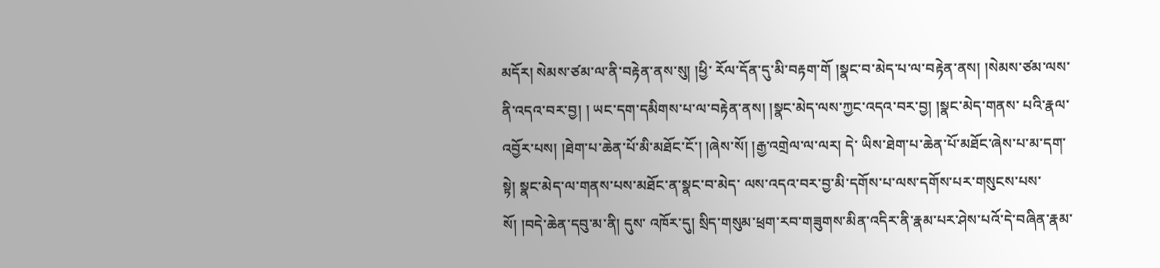མདོར། སེམས་ཙམ་ལ་ནི་བརྟེན་ནས་སུ། །ཕྱི་ རོལ་དོན་དུ་མི་བརྟག་གོ །སྣང་བ་མེད་པ་ལ་བརྟེན་ནས། །སེམས་ཙམ་ལས་ནི་འདའ་བར་བྱ། ། ཡང་དག་དམིགས་པ་ལ་བརྟེན་ནས། །སྣང་མེད་ལས་ཀྱང་འདའ་བར་བྱ། །སྣང་མེད་གནས་ པའི་རྣལ་འབྱོར་པས། །ཐེག་པ་ཆེན་པོ་མི་མཐོང་ངོ་། །ཞེས་སོ། །རྒྱ་འགྲེལ་ལ་ལར། དེ་ ཡིས་ཐེག་པ་ཆེན་པོ་མཐོང་ཞེས་པ་མ་དག་སྟེ། སྣང་མེད་ལ་གནས་པས་མཐོང་ན་སྣང་བ་མེད་ ལས་འདའ་བར་བྱ་མི་དགོས་པ་ལས་དགོས་པར་གསུངས་པས་སོ། །བདེ་ཆེན་དབུ་མ་ནི། དུས་ འཁོར་དུ། སྲིད་གསུམ་ཕྲག་རབ་གཟུགས་མིན་འདིར་ནི་རྣམ་པར་ཤེས་པའོ་དེ་བཞིན་རྣམ་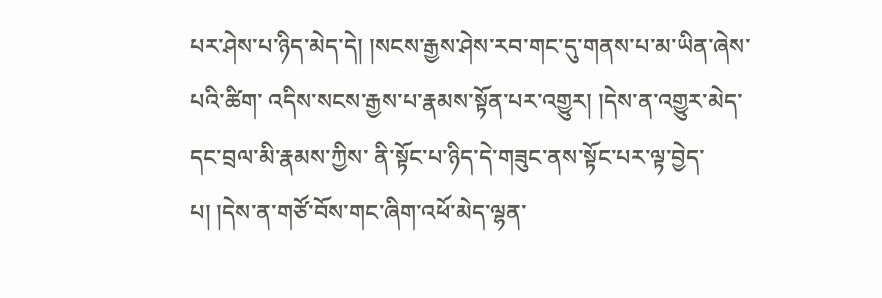པར་ཤེས་པ་ཉིད་མེད་དེ། །སངས་རྒྱས་ཤེས་རབ་གང་དུ་གནས་པ་མ་ཡིན་ཞེས་པའི་ཚིག་ འདིས་སངས་རྒྱས་པ་རྣམས་སྟོན་པར་འགྱུར། །དེས་ན་འགྱུར་མེད་དང་བྲལ་མི་རྣམས་ཀྱིས་ ནི་སྟོང་པ་ཉིད་དེ་གཟུང་ནས་སྟོང་པར་ལྟ་བྱེད་པ། །དེས་ན་གཙོ་བོས་གང་ཞིག་འཕོ་མེད་ལྷན་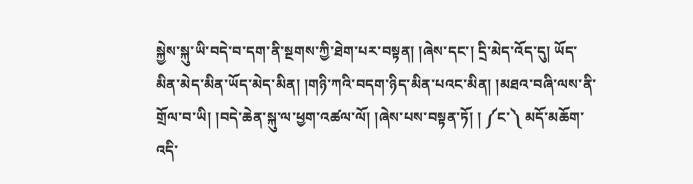སྐྱེས་སྐུ་ཡི་བདེ་བ་དག་ནི་སྔགས་ཀྱི་ཐེག་པར་བསྟན། །ཞེས་དང་། དྲི་མེད་འོད་དུ། ཡོད་ མིན་མེད་མིན་ཡོད་མེད་མིན། །གཉི་ཀའི་བདག་ཉིད་མིན་པའང་མིན། །མཐའ་བཞི་ལས་ནི་ གྲོལ་བ་ཡི། །བདེ་ཆེན་སྐུ་ལ་ཕྱག་འཚལ་ལོ། །ཞེས་པས་བསྟན་ཏོ། ། ༼ང་༽ མདོ་མཆོག་འདི་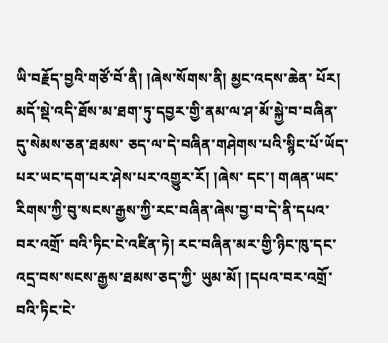ཡི་བརྗོད་བྱའི་གཙོ་བོ་ནི། །ཞེས་སོགས་ནི། མྱང་འདས་ཆེན་ པོར། མདོ་སྡེ་འདི་ཐོས་མ་ཐག་ཏུ་དབྱར་གྱི་ནམ་ལ་ཤ་མོ་སྐྱེ་བ་བཞིན་དུ་སེམས་ཅན་ཐམས་ ཅད་ལ་དེ་བཞིན་གཤེགས་པའི་སྙིང་པོ་ཡོད་པར་ཡང་དག་པར་ཤེས་པར་འགྱུར་རོ། །ཞེས་ དང་། གཞན་ཡང་རིགས་ཀྱི་བུ་སངས་རྒྱས་ཀྱི་རང་བཞིན་ཞེས་བྱ་བ་དེ་ནི་དཔའ་བར་འགྲོ་ བའི་ཏིང་ངེ་འཛིན་ཏེ། རང་བཞིན་མར་གྱི་ཉིང་ཁུ་དང་འདྲ་བས་སངས་རྒྱས་ཐམས་ཅད་ཀྱི་ ཡུམ་མོ། །དཔའ་བར་འགྲོ་བའི་ཏིང་ངེ་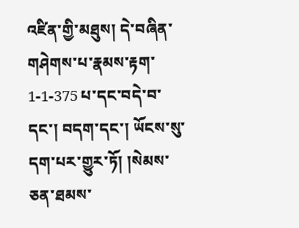འཛིན་གྱི་མཐུས། དེ་བཞིན་གཤེགས་པ་རྣམས་རྟག་ 1-1-375 པ་དང་བདེ་བ་དང་། བདག་དང་། ཡོངས་སུ་དག་པར་གྱུར་ཏོ། །སེམས་ཅན་ཐམས་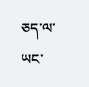ཅད་ལ་ ཡང་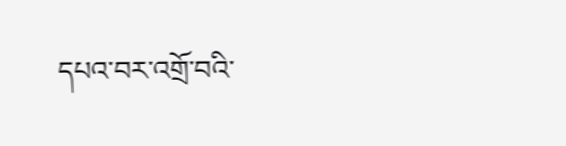དཔའ་བར་འགྲོ་བའི་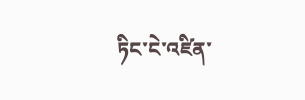ཏིང་ངེ་འཛིན་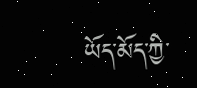ཡོད་མོད་ཀྱི་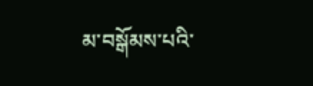མ་བསྒོམས་པའི་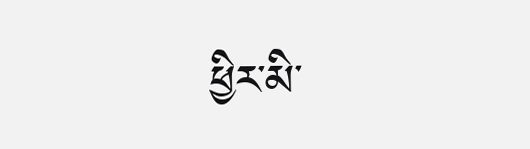ཕྱིར་མི་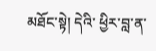མཐོང་སྟེ། དེའི་ ཕྱིར་བླ་ན་